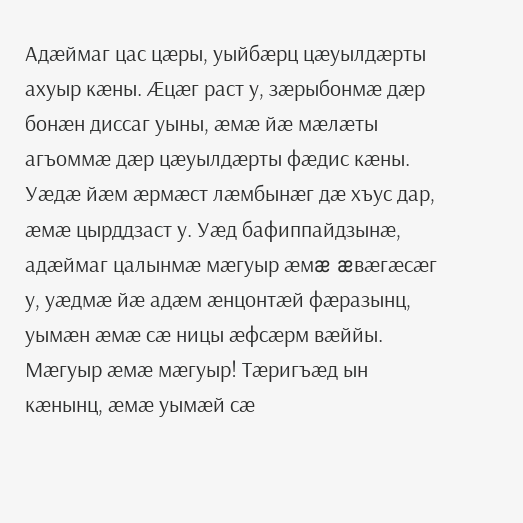Адæймаг цас цæры, уыйбæрц цæуылдæрты ахуыр кæны. Æцæг раст у, зæрыбонмæ дæр бонæн диссаг уыны, æмæ йæ мæлæты агъоммæ дæр цæуылдæрты фæдис кæны. Уæдæ йæм æрмæст лæмбынæг дæ хъус дар, æмæ цырддзаст у. Уæд бафиппайдзынæ, адæймаг цалынмæ мæгуыр æмæ æвæгæсæг у, уæдмæ йæ адæм æнцонтæй фæразынц, уымæн æмæ сæ ницы æфсæрм вæййы. Мæгуыр æмæ мæгуыр! Тæригъæд ын кæнынц, æмæ уымæй сæ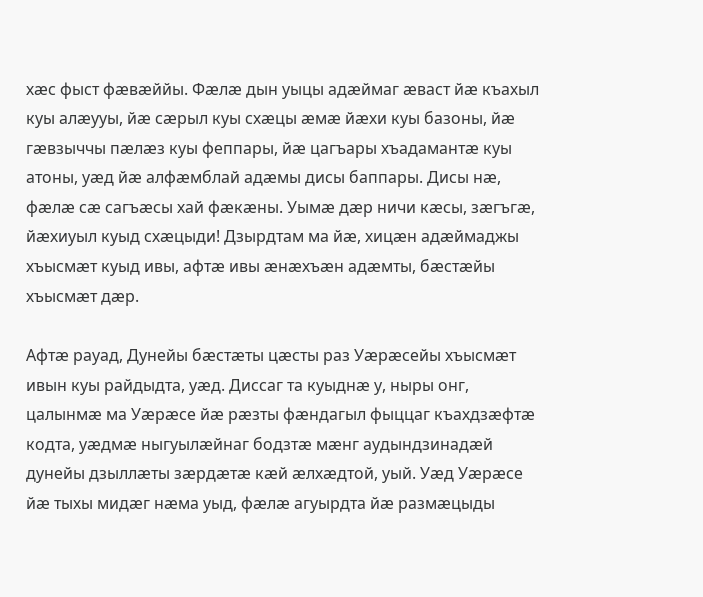хæс фыст фæвæййы. Фæлæ дын уыцы адæймаг æваст йæ къахыл куы алæууы, йæ сæрыл куы схæцы æмæ йæхи куы базоны, йæ гæвзыччы пæлæз куы феппары, йæ цагъары хъадамантæ куы атоны, уæд йæ алфæмблай адæмы дисы баппары. Дисы нæ, фæлæ сæ сагъæсы хай фæкæны. Уымæ дæр ничи кæсы, зæгъгæ, йæхиуыл куыд схæцыди! Дзырдтам ма йæ, хицæн адæймаджы хъысмæт куыд ивы, афтæ ивы æнæхъæн адæмты, бæстæйы хъысмæт дæр.

Афтæ рауад, Дунейы бæстæты цæсты раз Уæрæсейы хъысмæт ивын куы райдыдта, уæд. Диссаг та куыднæ у, ныры онг, цалынмæ ма Уæрæсе йæ рæзты фæндагыл фыццаг къахдзæфтæ кодта, уæдмæ ныгуылæйнаг бодзтæ мæнг аудындзинадæй дунейы дзыллæты зæрдæтæ кæй æлхæдтой, уый. Уæд Уæрæсе йæ тыхы мидæг нæма уыд, фæлæ агуырдта йæ размæцыды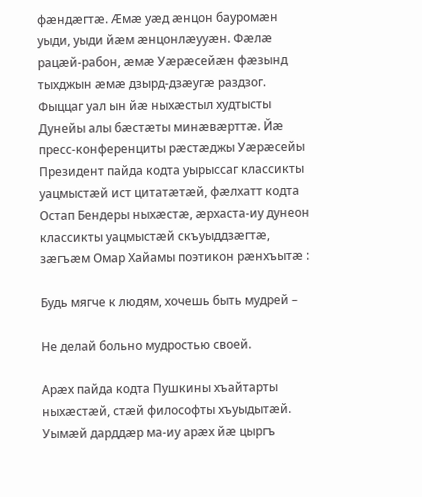фæндæгтæ. Æмæ уæд æнцон бауромæн уыди, уыди йæм æнцонлæууæн. Фæлæ рацæй-рабон, æмæ Уæрæсейæн фæзынд тыхджын æмæ дзырд-дзæугæ раздзог. Фыццаг уал ын йæ ныхæстыл худтысты Дунейы алы бæстæты минæвæрттæ. Йæ пресс-конференциты рæстæджы Уæрæсейы Президент пайда кодта уырыссаг классикты уацмыстæй ист цитатæтæй, фæлхатт кодта Остап Бендеры ныхæстæ, æрхаста-иу дунеон классикты уацмыстæй скъуыддзæгтæ, зæгъæм Омар Хайамы поэтикон рæнхъытæ :

Будь мягче к людям, хочешь быть мудрей –

Не делай больно мудростью своей.

Арæх пайда кодта Пушкины хъайтарты ныхæстæй, стæй философты хъуыдытæй. Уымæй дарддæр ма-иу арæх йæ цыргъ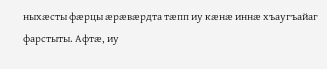ныхæсты фæрцы æрæвæрдта тæпп иу кæнæ иннæ хъаугъайаг фарстыты. Афтæ, иу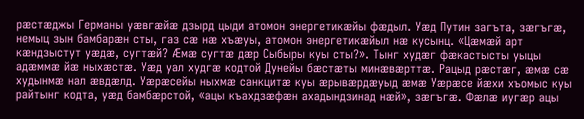рæстæджы Германы уæвгæйæ дзырд цыди атомон энергетикæйы фæдыл. Уæд Путин загъта, зæгъгæ, немыц зын бамбарæн сты, газ сæ нæ хъæуы, атомон энергетикæйыл нæ кусынц. «Цæмæй арт кæндзыстут уæдæ, сугтæй? Æмæ сугтæ дæр Сыбыры куы сты?». Тынг худæг фæкастысты уыцы адæммæ йæ ныхæстæ. Уæд уал худгæ кодтой Дунейы бæстæты минæвæрттæ. Рацыд рæстæг, æмæ сæ худынмæ нал æвдæлд. Уæрæсейы ныхмæ санкцитæ куы æрывæрдæуыд æмæ Уæрæсе йæхи хъомыс куы райтынг кодта, уæд бамбæрстой, «ацы къахдзæфæн ахадындзинад нæй», зæгъгæ. Фæлæ иугæр ацы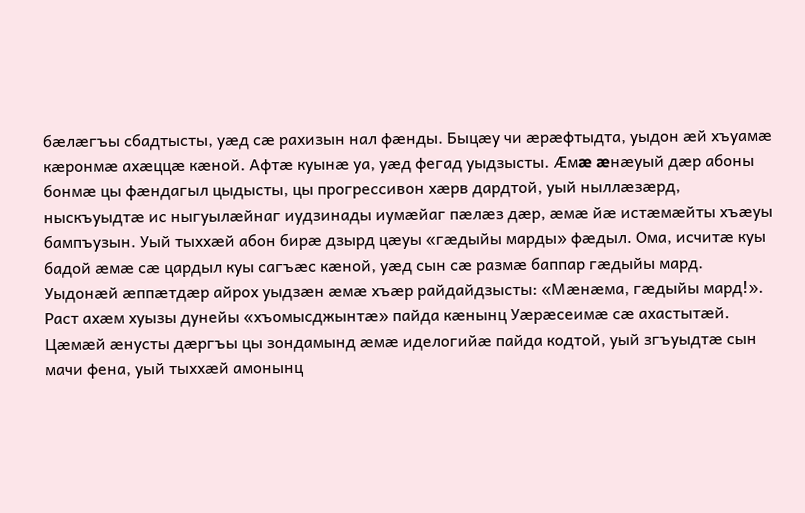бæлæгъы сбадтысты, уæд сæ рахизын нал фæнды. Быцæу чи æрæфтыдта, уыдон æй хъуамæ кæронмæ ахæццæ кæной. Афтæ куынæ уа, уæд фегад уыдзысты. Æмæ æнæуый дæр абоны бонмæ цы фæндагыл цыдысты, цы прогрессивон хæрв дардтой, уый ныллæзæрд, ныскъуыдтæ ис ныгуылæйнаг иудзинады иумæйаг пæлæз дæр, æмæ йæ истæмæйты хъæуы бампъузын. Уый тыххæй абон бирæ дзырд цæуы «гæдыйы марды» фæдыл. Ома, исчитæ куы бадой æмæ сæ цардыл куы сагъæс кæной, уæд сын сæ размæ баппар гæдыйы мард. Уыдонæй æппæтдæр айрох уыдзæн æмæ хъæр райдайдзысты: «Мæнæма, гæдыйы мард!». Раст ахæм хуызы дунейы «хъомысджынтæ» пайда кæнынц Уæрæсеимæ сæ ахастытæй. Цæмæй æнусты дæргъы цы зондамынд æмæ иделогийæ пайда кодтой, уый згъуыдтæ сын мачи фена, уый тыххæй амонынц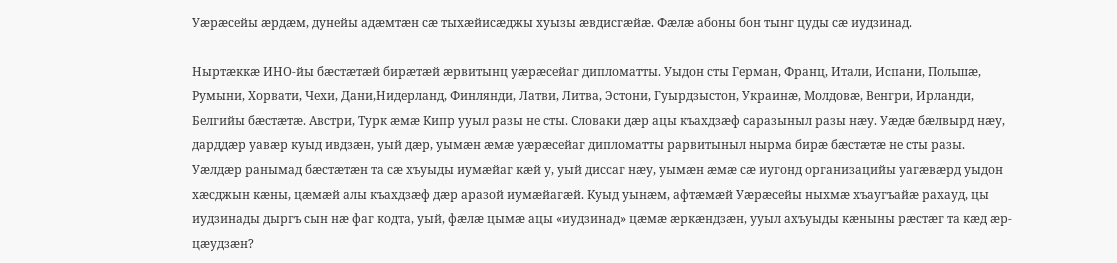Уæрæсейы æрдæм, дунейы адæмтæн сæ тыхæйисæджы хуызы æвдисгæйæ. Фæлæ абоны бон тынг цуды сæ иудзинад.

Ныртæккæ ИНО-йы бæстæтæй бирæтæй æрвитынц уæрæсейаг дипломатты. Уыдон сты Герман, Франц, Итали, Испани, Польшæ, Румыни, Хорвати, Чехи, Дани,Нидерланд, Финлянди, Латви, Литва, Эстони, Гуырдзыстон, Украинæ, Молдовæ, Венгри, Ирланди, Белгийы бæстæтæ. Австри, Турк æмæ Кипр ууыл разы не сты. Словаки дæр ацы къахдзæф саразыныл разы нæу. Уæдæ бæлвырд нæу, дарддæр уавæр куыд ивдзæн, уый дæр, уымæн æмæ уæрæсейаг дипломатты рарвитыныл нырма бирæ бæстæтæ не сты разы. Уæлдæр ранымад бæстæтæн та сæ хъуыды иумæйаг кæй у, уый диссаг нæу, уымæн æмæ сæ иугонд организацийы уагæвæрд уыдон хæсджын кæны, цæмæй алы къахдзæф дæр аразой иумæйагæй. Куыд уынæм, афтæмæй Уæрæсейы ныхмæ хъаугъайæ рахауд, цы иудзинады дыргъ сын нæ фаг кодта, уый, фæлæ цымæ ацы «иудзинад» цæмæ æркæндзæн, ууыл ахъуыды кæныны рæстæг та кæд æр-цæудзæн?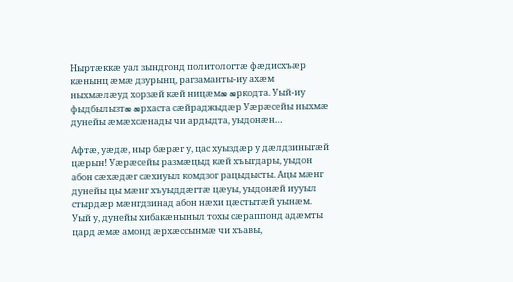Ныртæккæ уал зындгонд политологтæ фæдисхъæр кæнынц æмæ дзурынц, рагзаманты-иу ахæм ныхмæлæуд хорзæй кæй ницæмæ æркодта. Уый-иу фыдбылызтæ æрхаста сæйраджыдæр Уæрæсейы ныхмæ дунейы æмæхсæнады чи ардыдта, уыдонæн…

Афтæ, уæдæ, ныр бæрæг у, цас хуыздæр у дæлдзиныгæй цæрын! Уæрæсейы размæцыд кæй хъыгдары, уыдон абон сæхæдæг сæхиуыл комдзог рацыдысты. Ацы мæнг дунейы цы мæнг хъуыддæгтæ цæуы, уыдонæй иууыл стырдæр мæнгдзинад абон нæхи цæстытæй уынæм. Уый у, дунейы хибакæныныл тохы сæраппонд адæмты цард æмæ амонд æрхæссынмæ чи хъавы,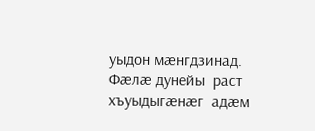уыдон мæнгдзинад. Фæлæ дунейы  раст  хъуыдыгæнæг  адæм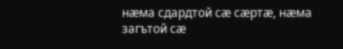нæма сдардтой сæ сæртæ, нæма загътой сæ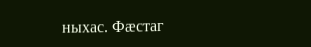ныхас. Фæстаг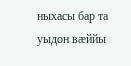ныхасы бар та уыдон вæййы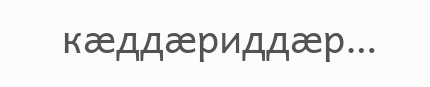кæддæриддæр…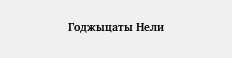Годжыцаты Нели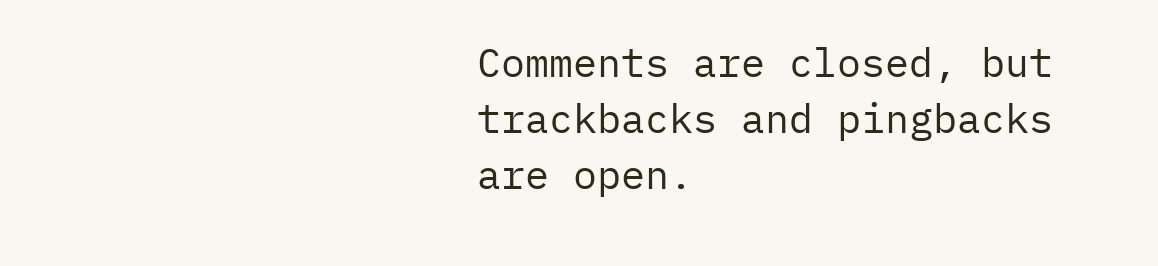Comments are closed, but trackbacks and pingbacks are open.